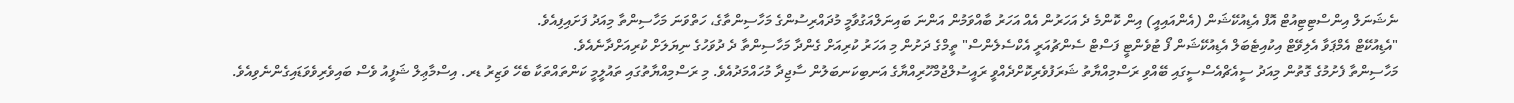ނެޝަނަލް އިންސްޓިޓިއުޓް އޮފް އެޑިއުކޭޝަން (އެންއައިއީ) އިން ކޮންމެ ދެ އަހަރުން އެއް އަހަރު ބާއްވަމުން އަންނަ ބައިނަލްއަގުވާމީ މުދައްރިސުންގެ މަހާސިންތާގެ، ހަތްވަނަ މަހާސިންތާ މިއަދު ފަށައިފިއެވެ.
"އެޑިއުކޭޓް އެމްޕަވާ އެލިވޭޓް އިކުއިޓެބަލް އެޑިއުކޭޝަން ފޯ ޓުވެންޓީ ފަސްޓް ސެންޗުއަރީ އެކްސެލެންސް" ތީމްގެ ދަށުން މި އަހަރު ކުރިއަށް ގެންދާ މަހާސިންތާ ދެ ދުވަހުގެ ނިޔަލަށް ކުރިއަށްދާނެއެވެ.
މަހާސިންތާ ފެށުމުގެ ގޮތުން މިއަދު ސީއެޗްއެސްސީގައި ބޭއްވި ރަސްމިއްޔާތު ޝަރަފުވެރިކޮށްދެއްވީ ރައީސުލްޖުމްހޫރިއްޔާގެ އަނބިކަނބަލުން ސާޖިދާ މުހައްމަދުއެވެ. މި ރަސްމިއްޔާތުގައި ތައުލީމީ ކަންތައްތަކާ ބެހޭ ވަޒިރު ޑރ. އިސްމާޢިލް ޝަފީއު ވެސް ބައިވެރިވެވަޑައިގެންނެވިއެވެ.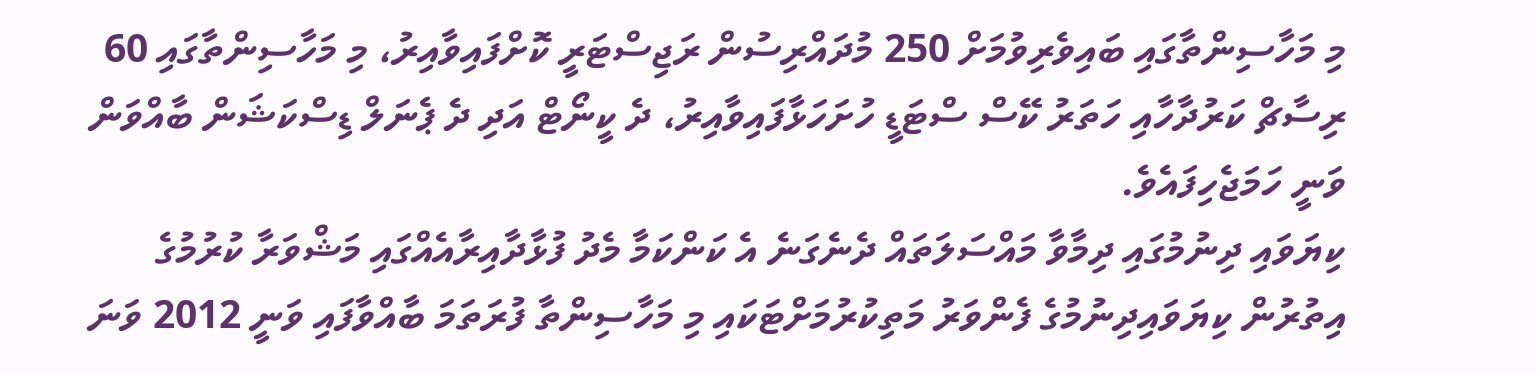މި މަހާސިންތާގައި ބައިވެރިވުމަށް 250 މުދައްރިސުން ރަޖިސްޓަރީ ކޮށްފައިވާއިރު، މި މަހާސިންތާގައި 60 ރިސާޗް ކަރުދާހާއި ހަތަރު ކޭސް ސްޓަޑީ ހުށަހަޅާފައިވާއިރު، ދެ ކީނޯޓް އަދި ދެ ޕެނަލް ޑިސްކަޝަން ބާއްވަން ވަނީ ހަމަޖެހިފައެވެ.
ކިޔަވައި ދިނުމުގައި ދިމާވާ މައްސަލަތައް ދެނެގަނެ އެ ކަންކަމާ މެދު ފުޅާދާއިރާއެއްގައި މަޝްވަރާ ކުރުމުގެ އިތުރުން ކިޔަވައިދިނުމުގެ ފެންވަރު މަތިކުރުމަށްޓަކައި މި މަހާސިންތާ ފުރަތަމަ ބާއްވާފައި ވަނީ 2012 ވަނަ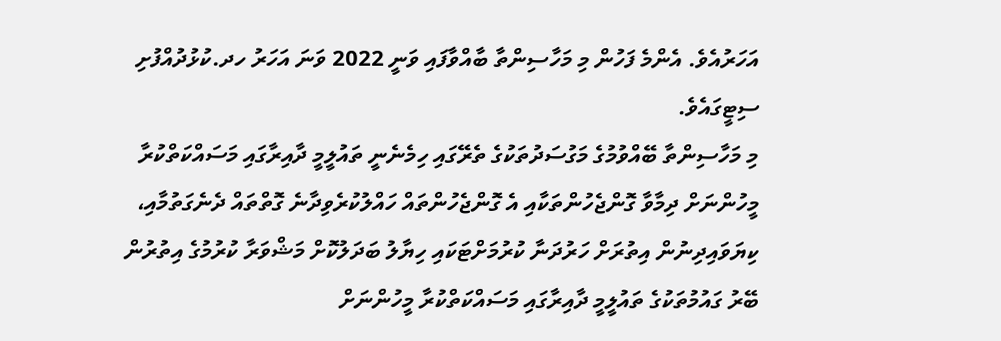އަހަރުއެވެ. އެންމެ ފަހުން މި މަހާސިންތާ ބާއްވާފައި ވަނީ 2022 ވަނަ އަހަރު ހދ.ކުޅުދުއްފުށި ސިޓީގައެވެ.
މި މަހާސިންތާ ބޭއްވުމުގެ މަގުސަދުތަކުގެ ތެރޭގައި ހިމެނެނީ ތައުލީމީ ދާއިރާގައި މަސައްކަތްކުރާ މީހުންނަށް ދިމާވާ ގޮންޖެހުންތަކާއި އެ ގޮންޖެހުންތައް ހައްލުކުރެވިދާނެ ގޮތްތައް ދެނެގަތުމާއި، ކިޔަވައިދިނުން އިތުރަށް ހަރުދަނާ ކުރުމަށްޓަކައި ހިޔާލު ބަދަލުކޮށް މަޝްވަރާ ކުރުމުގެ އިތުރުން ބޭރު ގައުމުތަކުގެ ތައުލީމީ ދާއިރާގައި މަސައްކަތްކުރާ މީހުންނަށް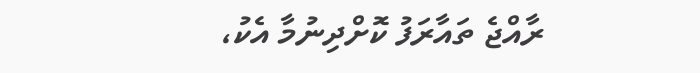ރާއްޖެ ތައާރަފު ކޮށްދިނުމާ އެކު،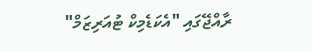ރާއްޖޭގައި "އެކަޑެމިކް ޓުއަރިޒަމް"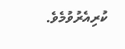ކުރިއެރުވުމެވެ.